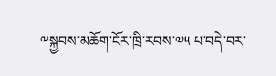༸སྐྱབས་མཆོག་ངོར་ཁྲི་རབས་༧༥ པ་བདེ་བར་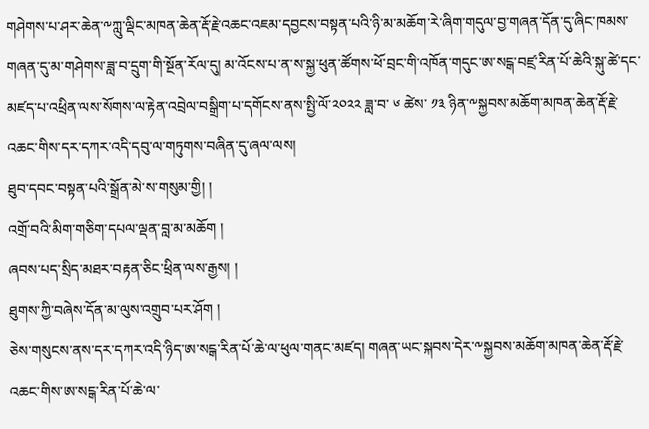གཤེགས་པ་ཤར་ཆེན་༸ཀླུ་ལྡིང་མཁན་ཆེན་རྡོ་རྗེ་འཆང་འཇམ་དབྱངས་བསྟན་པའི་ཉི་མ་མཆོག་རེ་ཞིག་གདུལ་བྱ་གཞན་དོན་དུ་ཞིང་ཁམས་གཞན་དུ་མ་གཤེགས་ཟླ་བ་དྲུག་གི་སྔོན་རོལ་དུ། མ་འོངས་པ་ན་ས་སྐྱ་ཕུན་ཚོགས་ཕོ་བྲང་གི་འཁོན་གདུང་ཨ་སངྒ་བཛྲ་རིན་པོ་ཆེའི་སྐུ་ཚེ་དང་མཛད་པ་འཕྲིན་ལས་སོགས་ལ་རྟེན་འབྲེལ་བསྒྲིག་པ་དགོངས་ནས་སྤྱི་ལོ་༢༠༢༢ ཟླ་བ་ ༦ ཚེས་ ༡༣ ཉིན་༸སྐྱབས་མཆོག་མཁན་ཆེན་རྡོ་རྗེ་འཆང་གིས་དར་དཀར་འདི་དབུ་ལ་གཏུགས་བཞིན་དུ་ཞལ་ལས།
ཐུབ་དབང་བསྟན་པའི་སྒྲོན་མེ་ས་གསུམ་གྱི། །
འགྲོ་བའི་མིག་གཅིག་དཔལ་ལྡན་བླ་མ་མཆོག །
ཞབས་པད་སྲིད་མཐར་བརྟན་ཅིང་ཕྲིན་ལས་རྒྱས། །
ཐུགས་ཀྱི་བཞེས་དོན་མ་ལུས་འགྲུབ་པར་ཤོག །
ཅེས་གསུངས་ནས་དར་དཀར་འདི་ཉིད་ཨ་སངྒ་རིན་པོ་ཆེ་ལ་ཕུལ་གནང་མཛད། གཞན་ཡང་སྐབས་དེར་༸སྐྱབས་མཆོག་མཁན་ཆེན་རྡོ་རྗེ་འཆང་གིས་ཨ་སངྒ་རིན་པོ་ཆེ་ལ་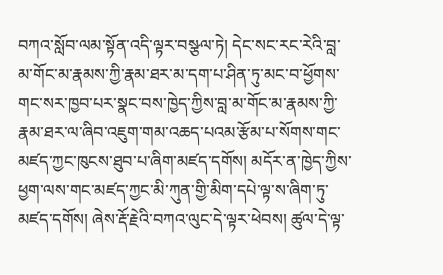བཀའ་སློབ་ལམ་སྟོན་འདི་ལྟར་བསྩལ་ཏེ། དེང་སང་རང་རེའི་བླ་མ་གོང་མ་རྣམས་ཀྱི་རྣམ་ཐར་མ་དག་པ་ཤིན་ཏུ་མང་བ་ཕྱོགས་གང་སར་ཁྱབ་པར་སྣང་བས་ཁྱེད་ཀྱིས་བླ་མ་གོང་མ་རྣམས་ཀྱི་རྣམ་ཐར་ལ་ཞིབ་འཇུག་གམ་འཆད་པའམ་རྩོམ་པ་སོགས་གང་མཛད་ཀྱང་ཁུངས་ཐུབ་པ་ཞིག་མཛད་དགོས། མདོར་ན་ཁྱེད་ཀྱིས་ཕྱག་ལས་གང་མཛད་ཀྱང་མི་ཀུན་གྱི་མིག་དཔེ་ལྟ་ས་ཞིག་ཏུ་མཛད་དགོས། ཞེས་རྡོ་རྗེའི་བཀའ་ལུང་དེ་ལྟར་ཕེབས། ཚུལ་དེ་ལྟ་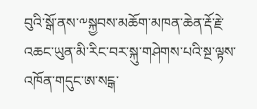བུའི་སྒོ་ནས་༸སྐྱབས་མཆོག་མཁན་ཆེན་རྡོ་རྗེ་འཆང་ཡུན་མི་རིང་བར་སྐུ་གཤེགས་པའི་སྔ་ལྟས་འཁོན་གདུང་ཨ་སངྒ་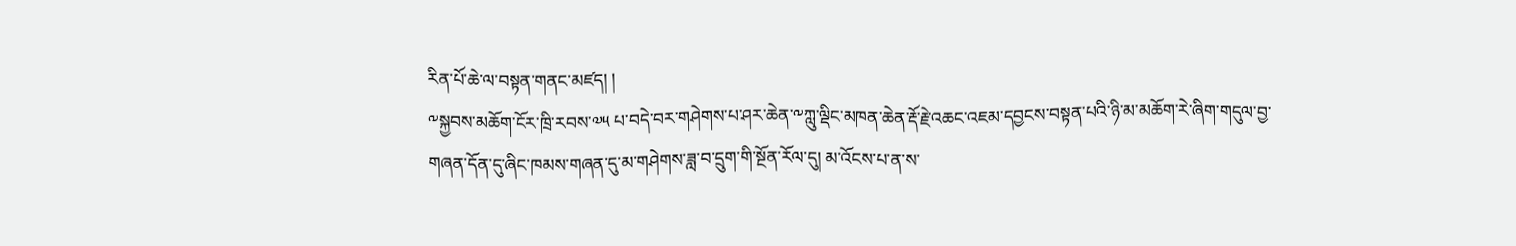རིན་པོ་ཆེ་ལ་བསྟན་གནང་མཛད། །
༸སྐྱབས་མཆོག་ངོར་ཁྲི་རབས་༧༥ པ་བདེ་བར་གཤེགས་པ་ཤར་ཆེན་༸ཀླུ་ལྡིང་མཁན་ཆེན་རྡོ་རྗེ་འཆང་འཇམ་དབྱངས་བསྟན་པའི་ཉི་མ་མཆོག་རེ་ཞིག་གདུལ་བྱ་གཞན་དོན་དུ་ཞིང་ཁམས་གཞན་དུ་མ་གཤེགས་ཟླ་བ་དྲུག་གི་སྔོན་རོལ་དུ། མ་འོངས་པ་ན་ས་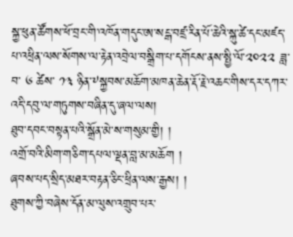སྐྱ་ཕུན་ཚོགས་ཕོ་བྲང་གི་འཁོན་གདུང་ཨ་སངྒ་བཛྲ་རིན་པོ་ཆེའི་སྐུ་ཚེ་དང་མཛད་པ་འཕྲིན་ལས་སོགས་ལ་རྟེན་འབྲེལ་བསྒྲིག་པ་དགོངས་ནས་སྤྱི་ལོ་༢༠༢༢ ཟླ་བ་ ༦ ཚེས་ ༡༣ ཉིན་༸སྐྱབས་མཆོག་མཁན་ཆེན་རྡོ་རྗེ་འཆང་གིས་དར་དཀར་འདི་དབུ་ལ་གཏུགས་བཞིན་དུ་ཞལ་ལས།
ཐུབ་དབང་བསྟན་པའི་སྒྲོན་མེ་ས་གསུམ་གྱི། །
འགྲོ་བའི་མིག་གཅིག་དཔལ་ལྡན་བླ་མ་མཆོག །
ཞབས་པད་སྲིད་མཐར་བརྟན་ཅིང་ཕྲིན་ལས་རྒྱས། །
ཐུགས་ཀྱི་བཞེས་དོན་མ་ལུས་འགྲུབ་པར་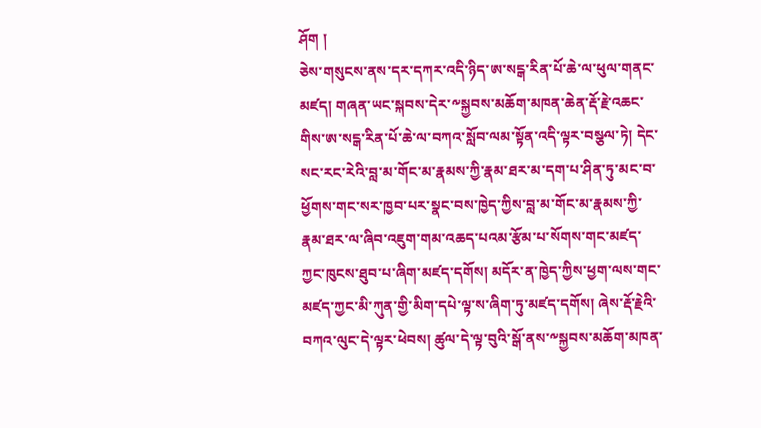ཤོག །
ཅེས་གསུངས་ནས་དར་དཀར་འདི་ཉིད་ཨ་སངྒ་རིན་པོ་ཆེ་ལ་ཕུལ་གནང་མཛད། གཞན་ཡང་སྐབས་དེར་༸སྐྱབས་མཆོག་མཁན་ཆེན་རྡོ་རྗེ་འཆང་གིས་ཨ་སངྒ་རིན་པོ་ཆེ་ལ་བཀའ་སློབ་ལམ་སྟོན་འདི་ལྟར་བསྩལ་ཏེ། དེང་སང་རང་རེའི་བླ་མ་གོང་མ་རྣམས་ཀྱི་རྣམ་ཐར་མ་དག་པ་ཤིན་ཏུ་མང་བ་ཕྱོགས་གང་སར་ཁྱབ་པར་སྣང་བས་ཁྱེད་ཀྱིས་བླ་མ་གོང་མ་རྣམས་ཀྱི་རྣམ་ཐར་ལ་ཞིབ་འཇུག་གམ་འཆད་པའམ་རྩོམ་པ་སོགས་གང་མཛད་ཀྱང་ཁུངས་ཐུབ་པ་ཞིག་མཛད་དགོས། མདོར་ན་ཁྱེད་ཀྱིས་ཕྱག་ལས་གང་མཛད་ཀྱང་མི་ཀུན་གྱི་མིག་དཔེ་ལྟ་ས་ཞིག་ཏུ་མཛད་དགོས། ཞེས་རྡོ་རྗེའི་བཀའ་ལུང་དེ་ལྟར་ཕེབས། ཚུལ་དེ་ལྟ་བུའི་སྒོ་ནས་༸སྐྱབས་མཆོག་མཁན་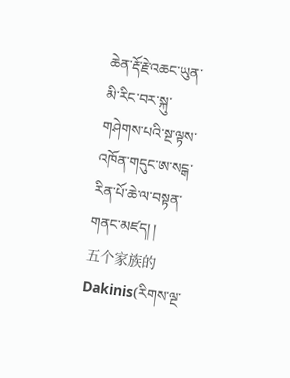ཆེན་རྡོ་རྗེ་འཆང་ཡུན་མི་རིང་བར་སྐུ་གཤེགས་པའི་སྔ་ལྟས་འཁོན་གདུང་ཨ་སངྒ་རིན་པོ་ཆེ་ལ་བསྟན་གནང་མཛད། །
五个家族的Dakinis(ཪིགས་ལྔ་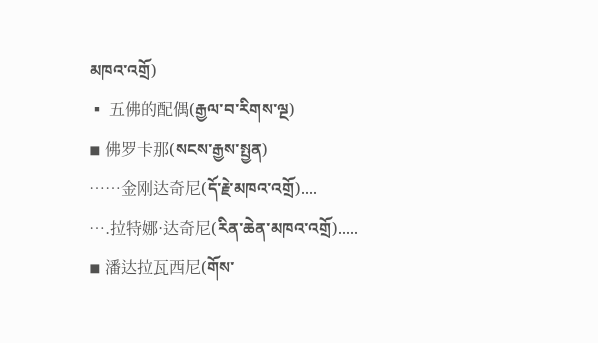མཁའ་འགྲོ)
▪ 五佛的配偶(རྒྱལ་བ་རིགས་ལྔ)
◾ 佛罗卡那(སངས་རྒྱས་སྤྱན)
……金刚达奇尼(དོ་རྗེ་མཁའ་འགྲོ)....
….拉特娜·达奇尼(རིན་ཆེན་མཁའ་འགྲོ).....
◾ 潘达拉瓦西尼(གོས་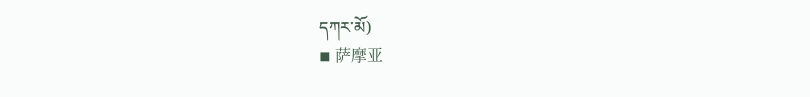དཀར་མོ)
◾ 萨摩亚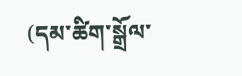(དམ་ཚིག་སྒྲོལ་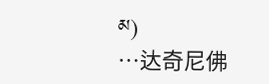མ)
…达奇尼佛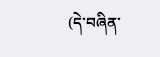(དེ་བཞིན་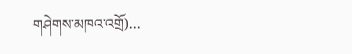གཤེགས་མཁའ་འགྲོ)...